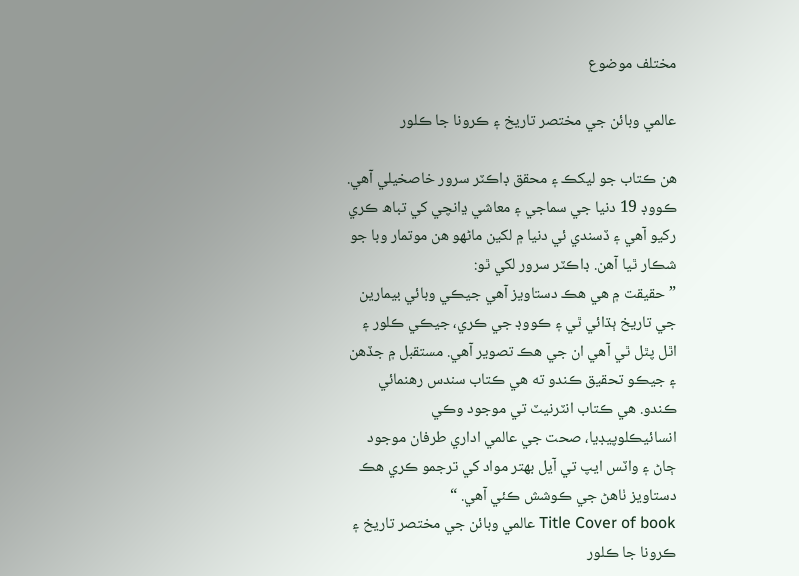مختلف موضوع

عالمي وبائن جي مختصر تاريخ ۽ ڪرونا جا ڪلور

ھن ڪتاب جو ليکڪ ۽ محقق ڊاڪٽر سرور خاصخيلي آھي. ڪووڊ 19 دنيا جي سماجي ۽ معاشي ڍانچي کي تباھ ڪري رکيو آھي ۽ ڏسندي ئي دنيا ۾ لکين ماڻھو ھن موتمار وبا جو شڪار ٿيا آھن. ڊاڪٽر سرور لکي ٿو:
”حقيقت ۾ ھي ھڪ دستاويز آھي جيڪي وبائي بيمارين جي تاريخ ٻڌائي ٿي ۽ ڪووڊ جي ڪري، جيڪي ڪلور ۽ اٿل پٿل ٿي آھي ان جي ھڪ تصوير آھي. مستقبل ۾ جڏھن ۽ جيڪو تحقيق ڪندو ته ھي ڪتاب سندس رھنمائي ڪندو. ھي ڪتاب انٽرنيٽ تي موجود وڪي انسائيڪلوپيڊيا، صحت جي عالمي اداري طرفان موجود ڄاڻ ۽ واٽس ايپ تي آيل بھتر مواد کي ترجمو ڪري ھڪ دستاويز ٺاھڻ جي ڪوشش ڪئي آھي. “
Title Cover of book عالمي وبائن جي مختصر تاريخ ۽ ڪرونا جا ڪلور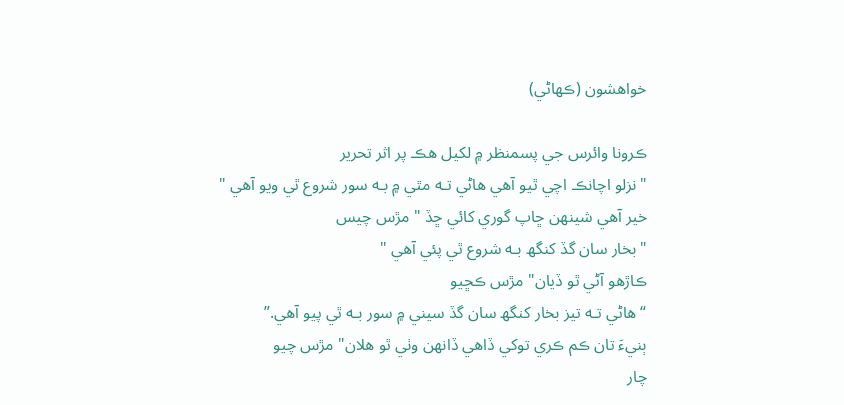خواھشون (ڪھاڻي)

ڪرونا وائرس جي پسمنظر ۾ لکيل ھڪ پر اثر تحرير
"نزلو اچانڪ اچي ٿيو آهي ھاڻي تـه مٿي ۾ بـه سور شروع ٿي ويو آهي "
خير آھي شينھن ڇاپ گوري کائي ڇڏ " مڙس چيس
"بخار سان گڏ کنگھ بـه شروع ٿي پئي آهي "
ڪاڙھو آڻي ٿو ڏيان" مڙس ڪڇيو
“ھاڻي تـه تيز بخار کنگھ سان گڏ سيني ۾ سور بـه ٿي پيو آهي.”
ٻنيءَ تان ڪم ڪري توکي ڏاھي ڏانهن وٺي ٿو ھلان" مڙس چيو
چار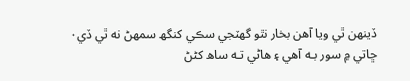ڏينھن ٿي ويا آھن بخار نٿو گھٽجي سڪي کنگھ سمھڻ نه ٿي ڏي٠ ڇاتي ۾ سور بـه آهي ۽ ھاڻي تـه ساھ کڻڻ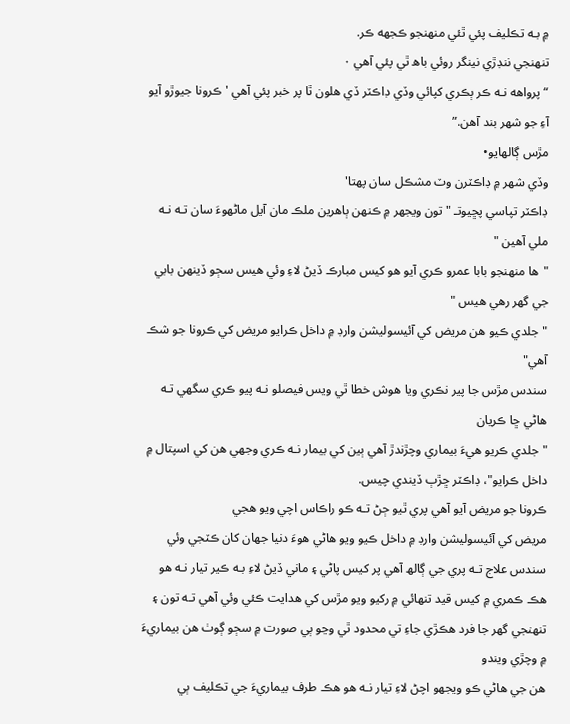۾ بـه تڪليف پئي ٿئي منھنجو ڪجهه ڪر.
تنهنجي ننڊڙي نينگر روئي باھ ٿي پئي آهي ٠
“پرواهه نـه ڪر ٻڪري کپائي وڏي ڊاڪٽر ڏي ھلون ٿا پر خبر پئي آهي ' ڪرونا جيوڙو آيو آءِ جو شھر بند آھن.”
مڙس ڳالھايو•
وڏي شھر ۾ ڊاڪٽرن وٽ مشڪل سان پھتا'
ڊاڪٽر تپاسي پڇيوتـ "تون ويجھر ۾ ڪنهن ٻاھرين ملڪ مان آيل ماڻهوءَ سان تـه نـه ملي آھين "
"ھا منهنجو بابا عمرو ڪري آيو ھو کيس مبارڪ ڏيڻ لاءِ وئي ھيس سڄو ڏينهن بابي جي گھر رھي ھيس "
"جلدي ڪيو ھن مريض کي آئيسوليشن وارڊ ۾ داخل ڪرايو مريض کي ڪرونا جو شڪ آهي"
سندس مڙس جا پير نڪري ويا ھوش خطا ٿي ويس فيصلو نـه پيو ڪري سگھي تـه ھاڻي ڇا ڪريان
"جلدي ڪريو ھيءَ بيماري وچڙندڙ آهي ٻين کي بيمار نـه ڪري وجھي ھن کي اسپتال ۾ داخل ڪرايو"، ڊاڪٽر ڇڙٻ ڏيندي چيس.
ڪرونا جو مريض آيو آهي پري ٿيو ڄڻ تـه ڪو راڪاس اچي ويو ھجي
مريض کي آئيسوليشن وارڊ ۾ داخل ڪيو ويو ھاڻي ھوءَ دنيا جھان کان ڪٽجي وئي
سندس علاج تـه پري جي ڳالھ آهي پر کيس پاڻي ۽ ماني ڏيڻ لاءِ بـه ڪير تيار نـه ھو ھڪ ڪمري ۾ کيس قيد تنھائي ۾ رکيو ويو مڙس کي ھدايت ڪئي وئي آھي تـه تون ۽ تنهنجي گھر جا فرد ھڪڙي جاءِ تي محدود ٿي وڃو ٻي صورت ۾ سڄو ڳوٺ ھن بيماريءَ ۾ وچڙي ويندو
ھن جي ھاڻي ڪو ويجھو اچڻ لاءِ تيار نـه ھو ھڪ طرف بيماريءَ جي تڪليف ٻي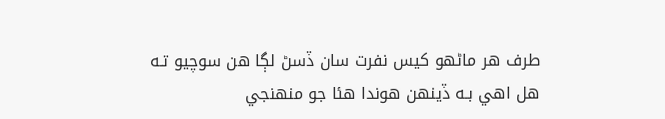طرف ھر ماڻهو کيس نفرت سان ڏسڻ لڳا ھن سوچيو تـه ھل اھي بـه ڏينهن ھوندا ھئا جو منهنجي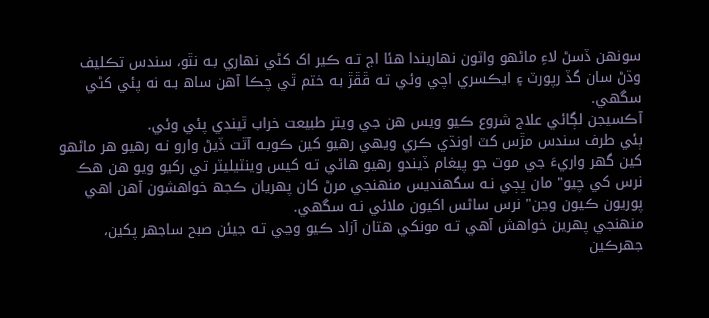سونهن ڏسڻ لاءِ ماڻهو واٽون نھاريندا ھئا اڄ تـه ڪير اک کڻي نھاري بـه نٿو، سندس تڪليف وڌڻ سان گڏ رپورٽ ۽ ايڪسري اچي وئي تـه ڦڦڙ بـه ختم ٿي چڪا آهن ساھ بـه نه پئي کڻي سگهي.
آڪسيجن لڳائي علاج شروع ڪيو ويس ھن جي ويتر طبيعت خراب ٿيندي پئي وئي.
ٻئي طرف سندس مڙس کٽ اونڌي ڪري ويھي رھيو کين ڪوبـه آٿت ڏيڻ وارو نـه رھيو ھر ماڻهو کين گھر واريءَ جي موت جو پيغام ڏيندو رھيو ھاڻي تـه کيس وينٽيليٽر تي رکيو ويو ھن ھڪ نرس کي چيو" مان ڀڄي نـه سگھنديس منهنجي مرڻ کان پھريان ڪجھ خواھشون آهن اھي پوريون ڪيون وڃن" نرس ساڻس اکيون ملائي نـه سگهي.
منهنجي پھرين خواهش آهي تـه مونکي ھتان آزاد ڪيو وڃي تـه جيئن صبح ساجھر پکين، جھرڪين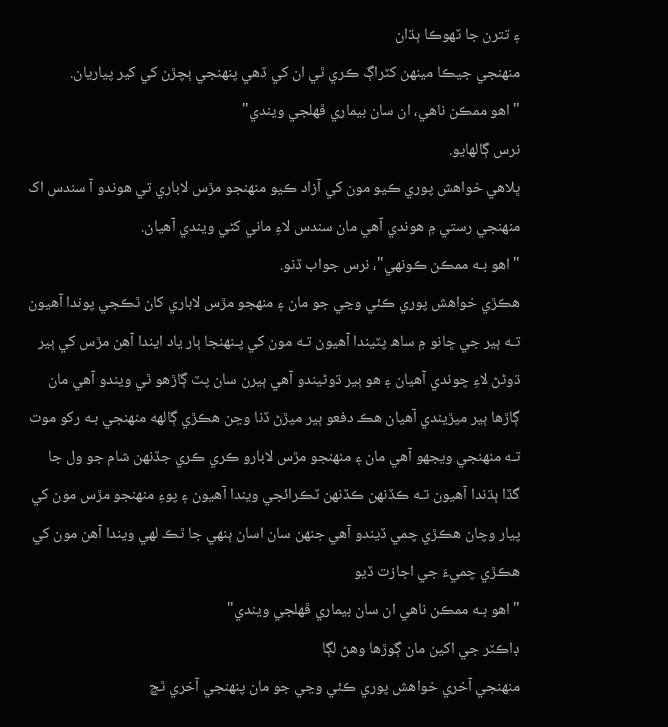۽ تترن جا ٽھوڪا ٻڌان
منهنجي جيڪا مينهن کٽراڳ ڪري ٿي ان کي ڏھي پنهنجي ٻچڙن کي کير پياريان.
"اھو ممڪن ناھي، ان سان بيماري ڦھلجي ويندي"
نرس ڳالھايو.
ڀلاھي خواهش پوري ڪيو مون کي آزاد ڪيو منھنجو مڙس لاباري تي ھوندو آ سندس اک منهنجي رستي ۾ ھوندي آهي مان سندس لاءِ ماني کڻي ويندي آھيان.
"اھو بـه ممڪن ڪونهي"، نرس جواب ڏنو.
ھڪڙي خواهش پوري ڪئي وڃي جو مان ۽ منھجو مڙس لاباري کان ٿڪجي پوندا آھيون تـه ٻير جي ڇانو ۾ ساھ پٽيندا آھيون تـه مون کي پـنھنجا ٻار ياد ايندا آھن مڙس کي ٻير ڌوڻڻ لاءِ چوندي آھيان ۽ ھو ٻير ڌوڻيندو آهي ٻيرن سان پٽ ڳاڙهو ٿي ويندو آهي مان ڳاڙھا ٻير ميڙيندي آھيان ھڪ دفعو ٻير ميڙڻ ڏنا وڃن ھڪڙي ڳالهه منهنجي بـه رکو موت تـه منهنجي ويجهو آهي مان ۽ منهنجو مڙس لابارو ڪري ڪري جڏنھن شام جو ول جا گڏا ٻڌندا آهيون تـه ڪڏنھن ڪڏنھن ٽڪرائجي ويندا آھيون ۽ پوءِ منهنجو مڙس مون کي پيار وچان ھڪڙي چمي ڏيندو آهي جنهن سان اسان ٻنهي جا ٿڪ لھي ويندا آھن مون کي ھڪڙي چميءَ جي اجازت ڏيو
"اھو بـه ممڪن ناھي ان سان بيماري ڦھلجي ويندي"
ڊاڪٽر جي اکين مان ڳوڙھا وھڻ لڳا
منهنجي آخري خواهش پوري ڪئي وڃي جو مان پنهنجي آخري ٿڃ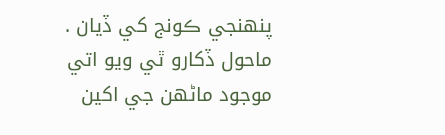پنهنجي ڪونج کي ڏيان .
ماحول ڏکارو ٿي ويو اتي موجود ماڻھن جي اکين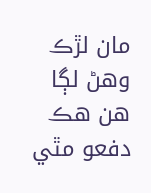مان لڙڪ وھڻ لڳا
ھن ھڪ دفعو مٿي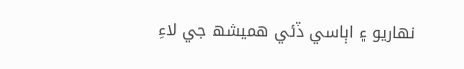نھاريو ۽ اٻاسي ڏئي ھميشھ جي لاءِ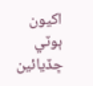اکيون ٻوٽي ڇڏيائين